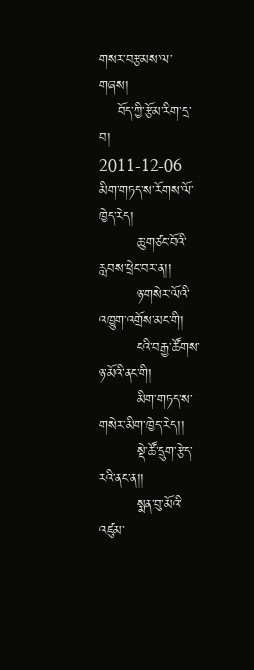གསར་བརྩམས་ལ་གཞས།
    བོད་ཀྱི་རྩོམ་རིག་དྲ་བ།    2011-12-06
མིག་གཏད་ས་རོགས་ལོ་ཁྱེད་རེད།
        ཆུ་གཙང་བོའི་རླབས་ཕྲེང་བར་ན།།
        ཉ་གསེར་ལོའི་འཁྱུག་འགྲོས་མང་གི།
        ངའི་བརྒྱ་ཚོགས་ཉ་མོའི་ནང་གི།
        མིག་གཏད་ས་གསེར་མིག་ཁྱེད་རེད།།
        སྡེ་ཚོ་དྲུག་རྩེད་རའི་ནང་ན།།
        སྨན་བུ་མོའི་འཛུམ་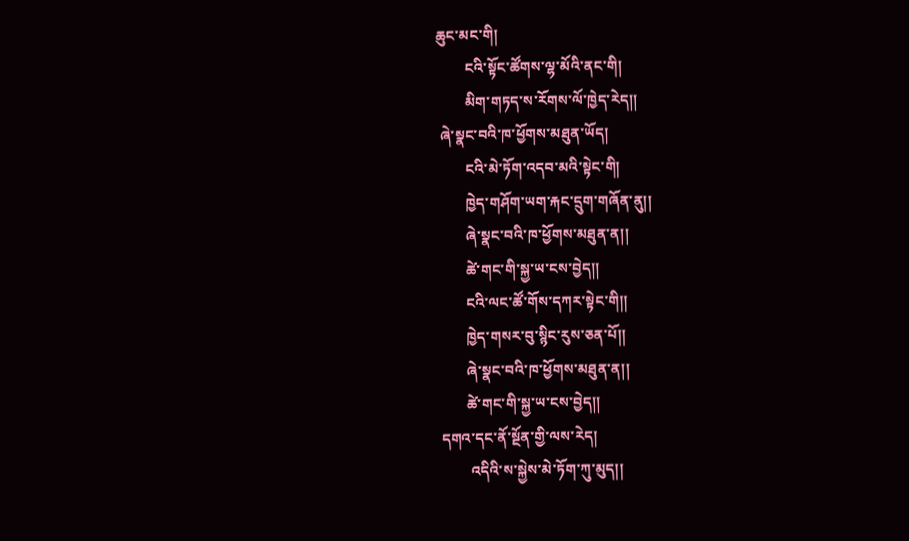ཆུང་མང་གི།
        ངའི་སྟོང་ཚོགས་ལྷ་མོའི་ནང་གི།
        མིག་གཏད་ས་རོགས་ལོ་ཁྱེད་རེད།།
 ཞེ་སྣང་བའི་ཁ་ཕྱོགས་མཐུན་ཡོད།
        ངའི་མེ་ཏོག་འདབ་མའི་སྟེང་གི།
        ཁྱེད་གཤོག་ཡག་རྐང་དྲུག་གཞོན་ནུ།།
        ཞེ་སྣང་བའི་ཁ་ཕྱོགས་མཐུན་ན།།
        ཚེ་གང་གི་སྐྱ་ཡ་ངས་བྱེད།།
        ངའི་ལང་ཚོ་གོས་དཀར་སྟེང་གི།།
        ཁྱེད་གསར་བུ་སྙིང་རུས་ཅན་པོ།།
        ཞེ་སྣང་བའི་ཁ་ཕྱོགས་མཐུན་ན།།
        ཚེ་གང་གི་སྐྱ་ཡ་ངས་བྱེད།།
 དགའ་དང་ནོ་སྔོན་གྱི་ལས་རེད།
         འདིའི་ས་སྐྱེས་མེ་ཏོག་ཀུ་མུད།།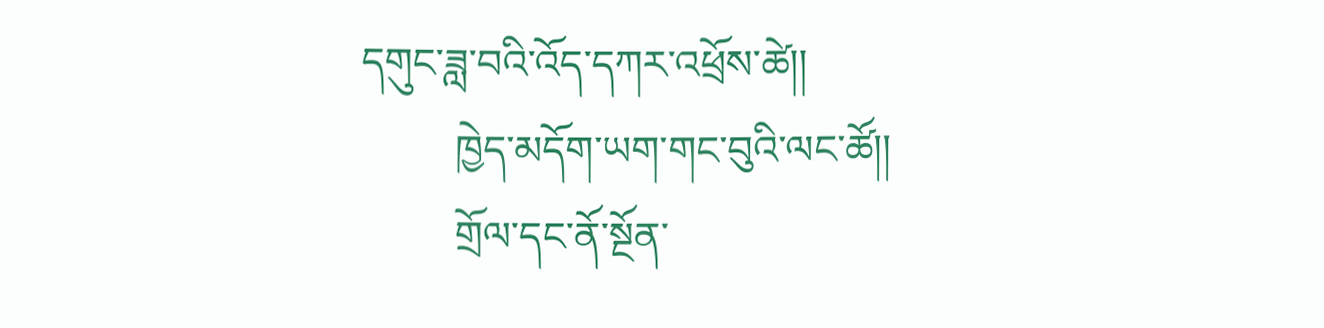དགུང་ཟླ་བའི་འོད་དཀར་འཕྲོས་ཚེ།།
         ཁྱེད་མདོག་ཡག་གང་བུའི་ལང་ཚོ།།
         གྲོལ་དང་ནོ་སྔོན་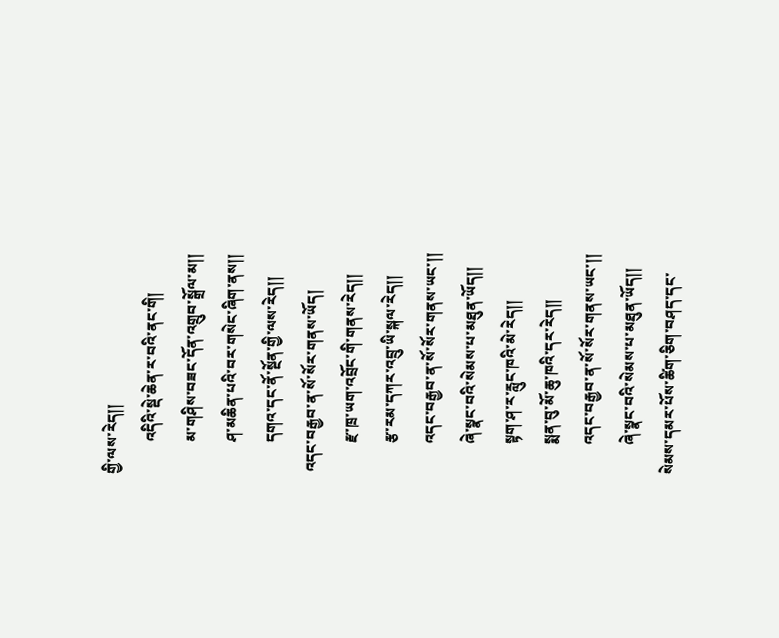གྱི་ལས་རེད།།
         འདིའི་སྡེ་ཆེན་ར་བའི་ནང་གི།
         མ་གཤིས་བཟང་དོན་འགྲུབ་སྒྲོལ་མ།།
         ཤ་མཆིན་པའི་བར་གསེང་ཞིག་ནས།།
         དགའ་དང་ནོ་སྔོན་གྱི་ལས་རེད།།
 འདང་བརྒྱབ་ན་སོ་སོར་གནས་ཡོད།
         རྫ་ཁྲ་ཡག་འབྲོང་གི་གནས་རེད།།
         རྩ་རམ་དཀར་འབྲུ་ཡི་སྐལ་རེད།།
         འདང་བརྒྱབ་ན་སོ་སོར་གནས་ཡང་།།
         ཞེ་སྣང་བའི་སེམས་པ་མཐུན་ཡོད།།
         སྟག་ཤ་ར་རླུང་ཁའི་མེ་རེད།།
         སྨན་བུ་མོ་ཆུ་ཁའི་དར་རེད།།
         འདང་བརྒྱབ་ན་སོ་སོར་གནས་ཡང་།།
         ཞེ་སྣང་བའི་སེམས་པ་མཐུན་ཡོད།།
 སེམས་དམར་པོས་ཚིག་ཅིག་བཤད་དང་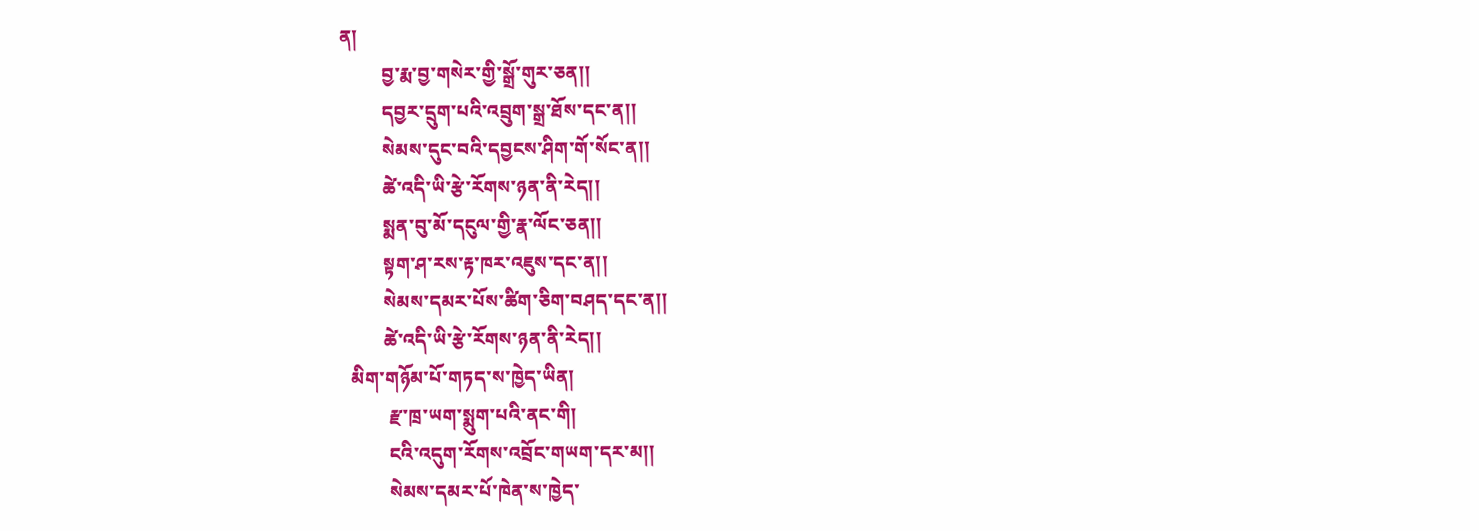ན།
         བྱ་རྨ་བྱ་གསེར་གྱི་སྒྲོ་གུར་ཅན།།
         དབྱར་དྲུག་པའི་འབྲུག་སྒྲ་ཐོས་དང་ན།།
         སེམས་དུང་བའི་དབྱངས་ཤིག་གོ་སོང་ན།།
         ཚེ་འདི་ཡི་རྩེ་རོགས་ཉན་ནི་རེད།།
         སྨན་བུ་མོ་དངུལ་གྱི་རྣ་ལོང་ཅན།།
         སྟག་ཤ་རས་རྟ་ཁར་འཇུས་དང་ན།།
         སེམས་དམར་པོས་ཚིག་ཅིག་བཤད་དང་ན།།
         ཚེ་འདི་ཡི་རྩེ་རོགས་ཉན་ནི་རེད།།
  མིག་གཉོམ་པོ་གཏད་ས་ཁྱེད་ཡིན།
          རྫ་ཁྲ་ཡག་སྨུག་པའི་ནང་གི།
          ངའི་འདུག་རོགས་འབྲོང་གཡག་དར་མ།།
          སེམས་དམར་པོ་ཁེན་ས་ཁྱེད་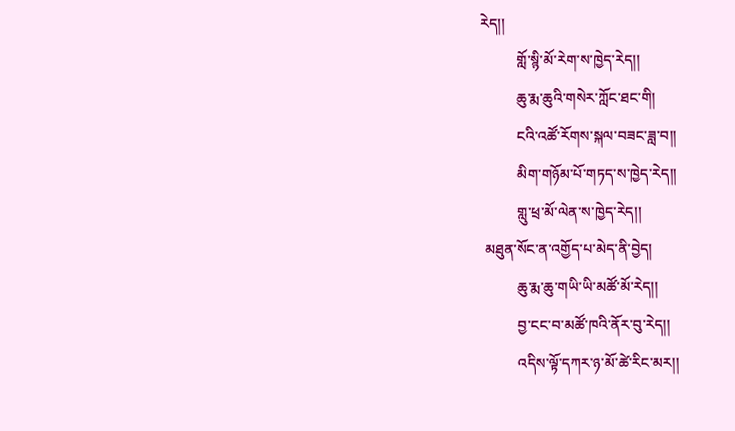རེད།།
          གློ་སྙི་མོ་རེག་ས་ཁྱེད་རེད།།
          ཆུ་རྨ་ཆུའི་གསེར་ཀློང་ཐང་གི།
          ངའི་འཚོ་རོགས་སྐལ་བཟང་ཟླ་བ།།
          མིག་གཉོམ་པོ་གཏད་ས་ཁྱེད་རེད།།
          གླུ་ཕྲ་མོ་ལེན་ས་ཁྱེད་རེད།།
 མཐུན་སོང་ན་འགྱོད་པ་མེད་ནི་བྱེད།
          ཆུ་རྨ་ཆུ་གཡི་ཡི་མཚོ་མོ་རེད།།
          བྱ་ངང་བ་མཚོ་ཁའི་ནོར་བུ་རེད།།
          འདིས་ལྟོ་དཀར་ཉ་མོ་ཚེ་རིང་མར།།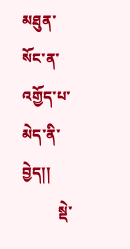མཐུན་སོང་ན་འགྱོད་པ་མེད་ནི་བྱེད།།
          སྡེ་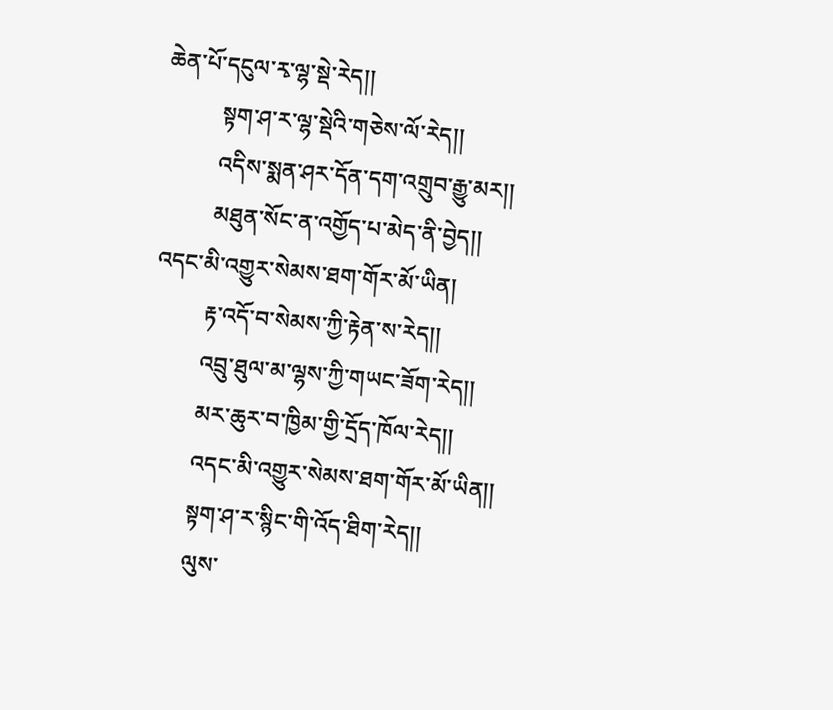ཆེན་པོ་དངུལ་རྭ་ལྷ་སྡེ་རེད།།
          སྟག་ཤ་ར་ལྷ་སྡེའི་གཅེས་ལོ་རེད།།
          འདིས་སྨན་ཤར་དོན་དག་འགྲུབ་རྒྱུ་མར།།
          མཐུན་སོང་ན་འགྱོད་པ་མེད་ནི་བྱེད།།
 འདང་མི་འགྱུར་སེམས་ཐག་གོར་མོ་ཡིན།
          རྟ་འདོ་བ་སེམས་ཀྱི་རྟེན་ས་རེད།།
          འབྲུ་ཐུལ་མ་ལྷས་ཀྱི་གཡང་ཟོག་རེད།།
          མར་ཆུར་བ་ཁྱིམ་གྱི་དྲོད་ཁོལ་རེད།།
          འདང་མི་འགྱུར་སེམས་ཐག་གོར་མོ་ཡིན།།
          སྟག་ཤ་ར་སྙིང་གི་འོད་ཐིག་རེད།།
          ལུས་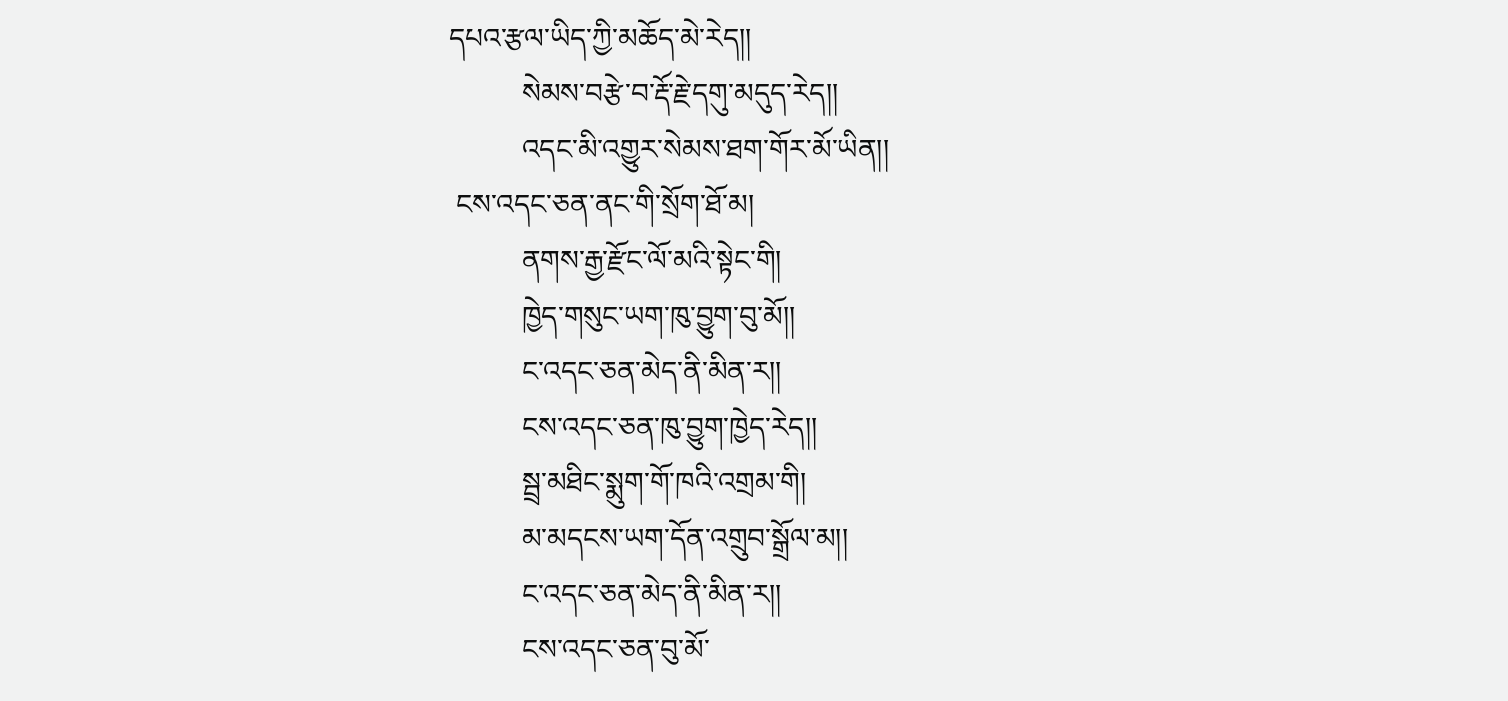དཔའ་རྩལ་ཡིད་ཀྱི་མཆོད་མེ་རེད།།
          སེམས་བརྩེ་བ་རྡོ་རྗེ་དགུ་མདུད་རེད།།
          འདང་མི་འགྱུར་སེམས་ཐག་གོར་མོ་ཡིན།།
 ངས་འདང་ཅན་ནང་གི་སྲོག་ཐོ་མ།
          ནགས་རྒྱ་རྫོང་ལོ་མའི་སྟེང་གི།
          ཁྱེད་གསུང་ཡག་ཁུ་བྱུག་བུ་མོ།།
          ང་འདང་ཅན་མེད་ནི་མིན་ར།།
          ངས་འདང་ཅན་ཁུ་བྱུག་ཁྱེད་རེད།།
          སྦྲ་མཐིང་སྨུག་གོ་ཁའི་འགྲམ་གི།
          མ་མདངས་ཡག་དོན་འགྲུབ་སྒྲོལ་མ།།
          ང་འདང་ཅན་མེད་ནི་མིན་ར།།
          ངས་འདང་ཅན་བུ་མོ་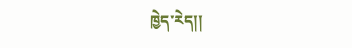ཁྱེད་རེད།།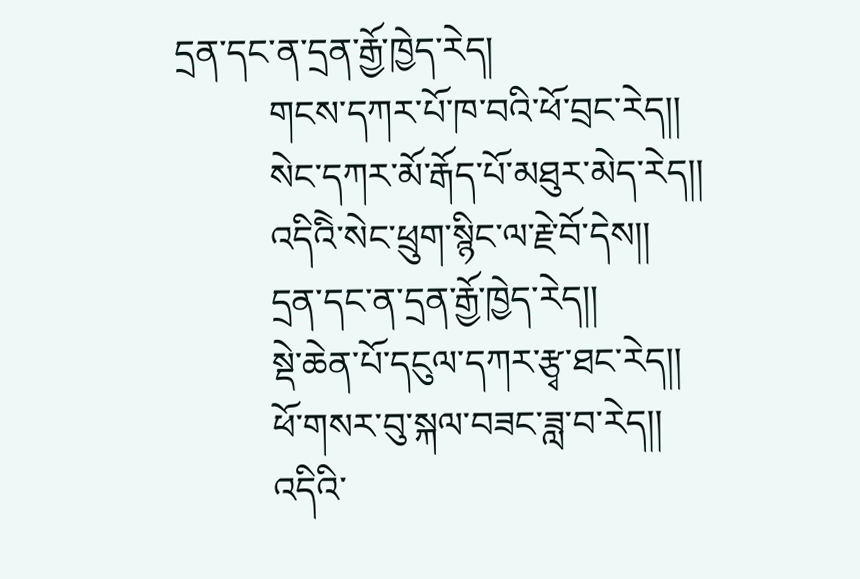དྲན་དང་ན་དྲན་རྒྱོ་ཁྱེད་རེད།
          གངས་དཀར་པོ་ཁ་བའི་ཕོ་བྲང་རེད།།
          སེང་དཀར་མོ་རྒོད་པོ་མཐུར་མེད་རེད།།
          འདིའིེ་སེང་ཕྲུག་སྙིང་ལ་རྗེ་བོ་དེས།།
          དྲན་དང་ན་དྲན་རྒྱོ་ཁྱེད་རེད།།
          སྡེ་ཆེན་པོ་དངུལ་དཀར་རྩྭ་ཐང་རེད།།
          ཕོ་གསར་བུ་སྐལ་བཟང་ཟླ་བ་རེད།།
          འདིའི་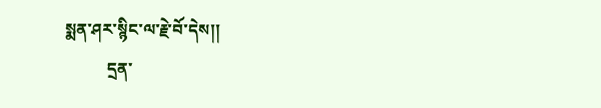སྨན་ཤར་སྙིང་ལ་རྗེ་བོ་དེས།།
          དྲན་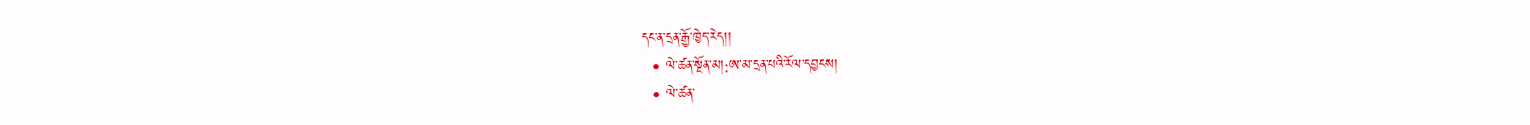དང་ན་དྲན་རྒྱོ་ཁྱེད་རེད།།
  • ལེ་ཚན་སྔོན་མ།:ཨ་མ་དྲན་པའི་རོལ་དབྱངས།
  • ལེ་ཚན་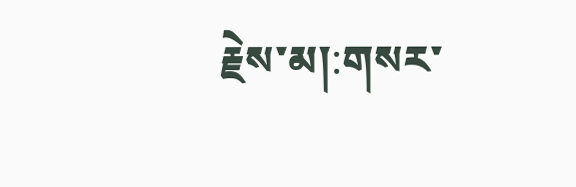རྗེས་མ།:གསར་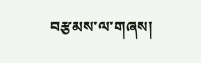བརྩམས་ལ་གཞས།